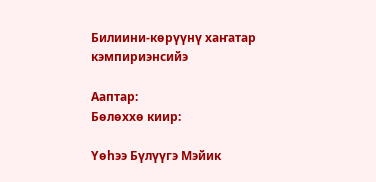Билиини-көрүүнү хаҥатар кэмпириэнсийэ

Ааптар:
Бөлөххө киир:

Үөһээ Бүлүүгэ Мэйик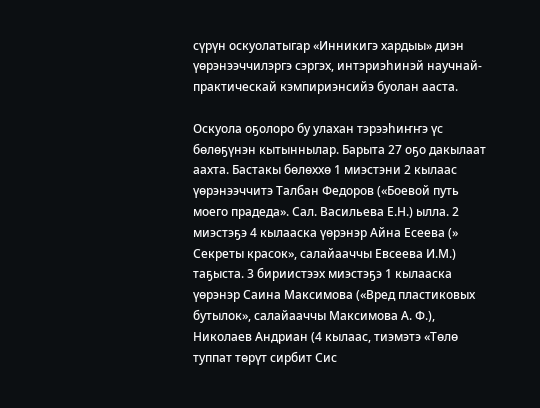сүрүн оскуолатыгар «Инникигэ хардыы» диэн үөрэнээччилэргэ сэргэх, интэриэһинэй научнай-практическай кэмпириэнсийэ буолан ааста.

Оскуола оҕолоро бу улахан тэрээһиҥҥэ үс бөлөҕүнэн кытыннылар. Барыта 27 оҕо дакылаат аахта. Бастакы бөлөххө 1 миэстэни 2 кылаас үөрэнээччитэ Талбан Федоров («Боевой путь моего прадеда». Сал. Васильева Е.Н.) ылла. 2 миэстэҕэ 4 кылааска үөрэнэр Айна Есеева (» Секреты красок», салайааччы Евсеева И.М.) таҕыста. 3 бириистээх миэстэҕэ 1 кылааска үөрэнэр Саина Максимова («Вред пластиковых бутылок», салайааччы Максимова А. Ф.), Николаев Андриан (4 кылаас, тиэмэтэ «Төлө туппат төрүт сирбит Сис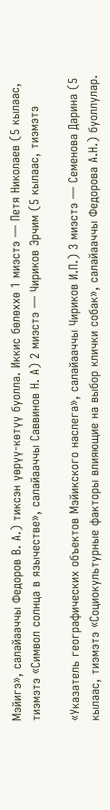Мэйигэ», салайааччы Федоров В. А.) тиксэн үөрүү-көтүү буолла. Иккис бөлөххө 1 миэстэ — Петя Николаев (5 кылаас, тиэмэтэ «Символ солнца в язычестве», салайааччы Саввинов Н. А) 2 миэстэ — Чириков Эрчим (5 кылаас, тиэмэтэ

«Указатель географических объектов Мэйикского наслега», салайааччы Чириков И.П.) 3 миэстэ — Семенова Дарина (5 кылаас, тиэмэтэ «Социокультурные факторы влияющие на выбор клички собак», салайааччы Федорова А.Н.) буоллулар.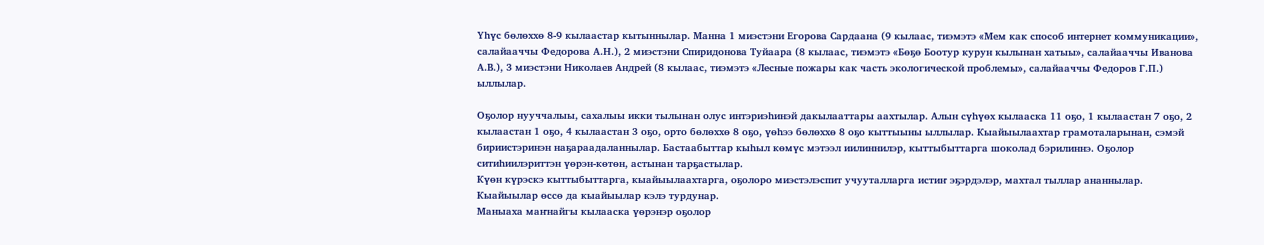Үһүс бөлөххө 8-9 кылаастар кытыннылар. Манна 1 миэстэни Егорова Сардаана (9 кылаас, тиэмэтэ «Мем как способ интернет коммуникации», салайааччы Федорова А.Н.), 2 миэстэни Спиридонова Туйаара (8 кылаас, тиэмэтэ «Бөҕө Боотур курун кылынан хатыы», салайааччы Иванова А.В.), 3 миэстэни Николаев Андрей (8 кылаас, тиэмэтэ «Лесные пожары как часть экологической проблемы», салайааччы Федоров Г.П.) ыллылар.

Оҕолор нууччалыы, сахалыы икки тылынан олус интэриэһинэй дакылааттары аахтылар. Алын сүһүөх кылааска 11 оҕо, 1 кылаастан 7 оҕо, 2 кылаастан 1 оҕо, 4 кылаастан 3 оҕо, орто бөлөххө 8 оҕо, үөһээ бөлөххө 8 оҕо кыттыыны ыллылар. Кыайыылаахтар грамоталарынан, сэмэй бириистэринэн наҕараадаланнылар. Бастаабыттар кыһыл көмүс мэтээл иилиннилэр, кыттыбыттарга шоколад бэрилиннэ. Оҕолор ситиһиилэриттэн үөрэн-көтөн, астынан тарҕастылар.
Күөн күрэскэ кыттыбыттарга, кыайыылаахтарга, оҕолоро миэстэлэспит учууталларга истиҥ эҕэрдэлэр, махтал тыллар ананнылар. Кыайыылар өссө да кыайыылар кэлэ турдунар.
Маныаха маҥнайгы кылааска үөрэнэр оҕолор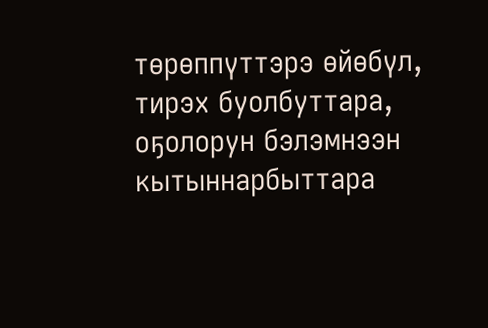төрөппүттэрэ өйөбүл, тирэх буолбуттара, оҕолорун бэлэмнээн кытыннарбыттара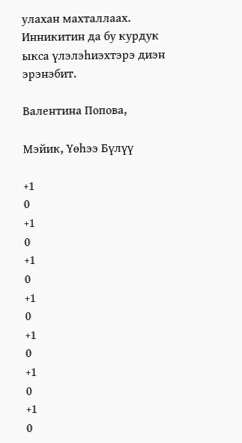улахан махталлаах. Инникитин да бу курдук ыкса үлэлэһиэхтэрэ диэн эрэнэбит.

Валентина Попова,

Мэйик, Үөһээ Бүлүү

+1
0
+1
0
+1
0
+1
0
+1
0
+1
0
+1
0